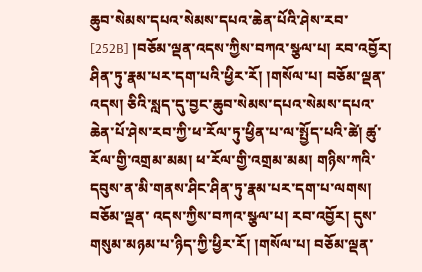ཆུབ་སེམས་དཔའ་སེམས་དཔའ་ཆེན་པོའི་ཤེས་རབ་ [252B] །བཅོམ་ལྡན་འདས་ཀྱིས་བཀའ་སྩལ་པ། རབ་འབྱོར། ཤིན་ཏུ་རྣམ་པར་དག་པའི་ཕྱིར་རོ། །གསོལ་པ། བཅོམ་ལྡན་འདས། ཅིའི་སླད་དུ་བྱང་ཆུབ་སེམས་དཔའ་སེམས་དཔའ་ ཆེན་པོ་ཤེས་རབ་ཀྱི་ཕ་རོལ་ཏུ་ཕྱིན་པ་ལ་སྤྱོད་པའི་ཚེ། ཚུ་རོལ་གྱི་འགྲམ་མམ། ཕ་རོལ་གྱི་འགྲམ་མམ། གཉིས་ཀའི་དབུས་ན་མི་གནས་ཤིང་ཤིན་ཏུ་རྣམ་པར་དག་པ་ལགས། བཅོམ་ལྡན་ འདས་ཀྱིས་བཀའ་སྩལ་པ། རབ་འབྱོར། དུས་གསུམ་མཉམ་པ་ཉིད་ཀྱི་ཕྱིར་རོ། །གསོལ་པ། བཅོམ་ལྡན་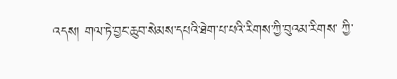འདས། གལ་ཏེ་བྱང་ཆུབ་སེམས་དཔའི་ཐེག་པ་པའི་རིགས་ཀྱི་བུའམ་རིགས་ ཀྱི་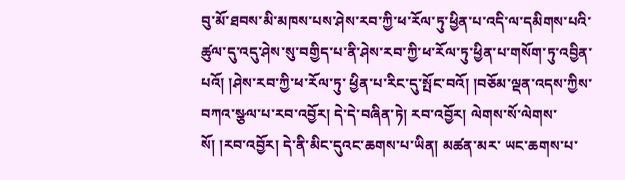བུ་མོ་ཐབས་མི་མཁས་པས་ཤེས་རབ་ཀྱི་ཕ་རོལ་ཏུ་ཕྱིན་པ་འདི་ལ་དམིགས་པའི་ཚུལ་དུ་འདུ་ཤེས་སུ་བགྱིད་པ་ནི་ཤེས་རབ་ཀྱི་ཕ་རོལ་ཏུ་ཕྱིན་པ་གསོག་ཏུ་འབྱིན་པའོ། །ཤེས་རབ་ཀྱི་ཕ་རོལ་ཏུ་ ཕྱིན་པ་རིང་དུ་སྤོང་བའོ། །བཅོམ་ལྡན་འདས་ཀྱིས་བཀའ་སྩལ་པ་རབ་འབྱོར། དེ་དེ་བཞིན་ཏེ། རབ་འབྱོར། ལེགས་སོ་ལེགས་སོ། །རབ་འབྱོར། དེ་ནི་མིང་དུའང་ཆགས་པ་ཡིན། མཚན་མར་ ཡང་ཆགས་པ་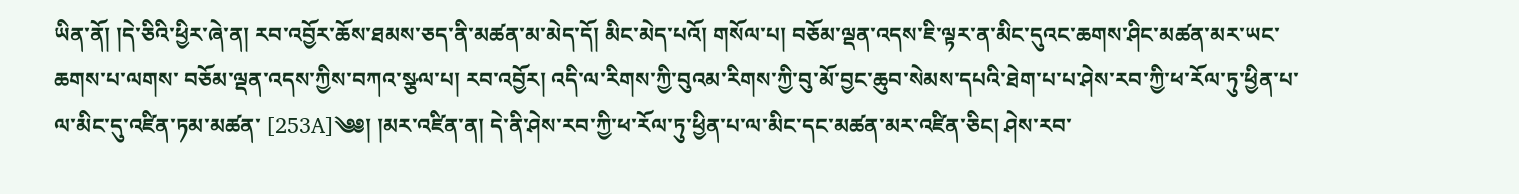ཡིན་ནོ། །དེ་ཅིའི་ཕྱིར་ཞེ་ན། རབ་འབྱོར་ཆོས་ཐམས་ཅད་ནི་མཚན་མ་མེད་དོ། མིང་མེད་པའོ། གསོལ་པ། བཅོམ་ལྡན་འདས་ཇི་ལྟར་ན་མིང་དུའང་ཆགས་ཤིང་མཚན་མར་ཡང་ཆགས་པ་ལགས་ བཅོམ་ལྡན་འདས་ཀྱིས་བཀའ་སྩལ་པ། རབ་འབྱོར། འདི་ལ་རིགས་ཀྱི་བུའམ་རིགས་ཀྱི་བུ་མོ་བྱང་ཆུབ་སེམས་དཔའི་ཐེག་པ་པ་ཤེས་རབ་ཀྱི་ཕ་རོལ་ཏུ་ཕྱིན་པ་ལ་མིང་དུ་འཛིན་ཏམ་མཚན་ [253A]༄༅། །མར་འཛིན་ན། དེ་ནི་ཤེས་རབ་ཀྱི་ཕ་རོལ་ཏུ་ཕྱིན་པ་ལ་མིང་དང་མཚན་མར་འཛིན་ཅིང། ཤེས་རབ་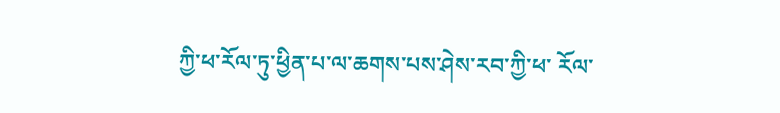ཀྱི་ཕ་རོལ་ཏུ་ཕྱིན་པ་ལ་ཆགས་པས་ཤེས་རབ་ཀྱི་ཕ་ རོལ་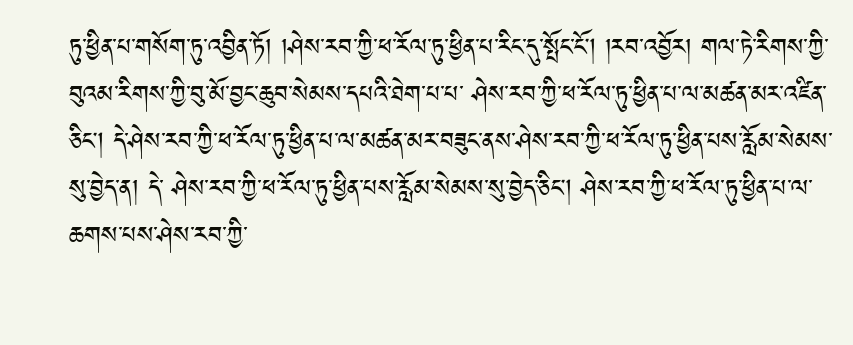ཏུ་ཕྱིན་པ་གསོག་ཏུ་འབྱིན་ཏོ། །ཤེས་རབ་ཀྱི་ཕ་རོལ་ཏུ་ཕྱིན་པ་རིང་དུ་སྤོང་ངོ། །རབ་འབྱོར། གལ་ཏེ་རིགས་ཀྱི་བུའམ་རིགས་ཀྱི་བུ་མོ་བྱང་ཆུབ་སེམས་དཔའི་ཐེག་པ་པ་ ཤེས་རབ་ཀྱི་ཕ་རོལ་ཏུ་ཕྱིན་པ་ལ་མཚན་མར་འཛིན་ཅིང། དེ་ཤེས་རབ་ཀྱི་ཕ་རོལ་ཏུ་ཕྱིན་པ་ལ་མཚན་མར་བཟུང་ནས་ཤེས་རབ་ཀྱི་ཕ་རོལ་ཏུ་ཕྱིན་པས་རློམ་སེམས་སུ་བྱེད་ན། དེ་ ཤེས་རབ་ཀྱི་ཕ་རོལ་ཏུ་ཕྱིན་པས་རློམ་སེམས་སུ་བྱེད་ཅིང། ཤེས་རབ་ཀྱི་ཕ་རོལ་ཏུ་ཕྱིན་པ་ལ་ཆགས་པས་ཤེས་རབ་ཀྱི་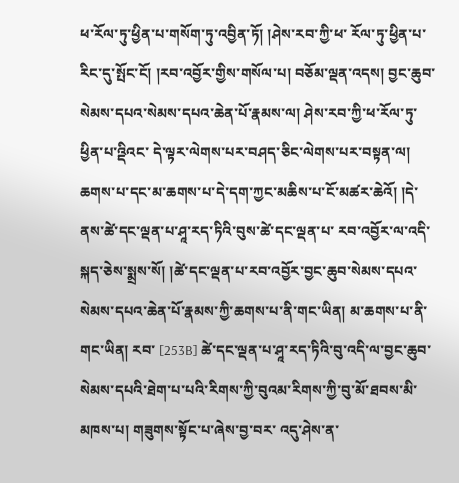ཕ་རོལ་ཏུ་ཕྱིན་པ་གསོག་ཏུ་འབྱིན་ཏོ། །ཤེས་རབ་ཀྱི་ཕ་ རོལ་ཏུ་ཕྱིན་པ་རིང་དུ་སྤོང་ངོ། །རབ་འབྱོར་གྱིས་གསོལ་པ། བཅོམ་ལྡན་འདས། བྱང་ཆུབ་སེམས་དཔའ་སེམས་དཔའ་ཆེན་པོ་རྣམས་ལ། ཤེས་རབ་ཀྱི་ཕ་རོལ་ཏུ་ཕྱིན་པ་འྡིའང་ དེ་ལྟར་ལེགས་པར་བཤད་ཅིང་ལེགས་པར་བསྟན་ལ། ཆགས་པ་དང་མ་ཆགས་པ་དེ་དག་ཀྱང་མཆིས་པ་ངོ་མཚར་ཆེའོ། །དེ་ནས་ཚེ་དང་ལྡན་པ་ཤཱ་རད་ཏིའི་བུས་ཚེ་དང་ལྡན་པ་ རབ་འབྱོར་ལ་འདི་སྐད་ཅེས་སྨྲས་སོ། །ཚེ་དང་ལྡན་པ་རབ་འབྱོར་བྱང་ཆུབ་སེམས་དཔའ་སེམས་དཔའ་ཆེན་པོ་རྣམས་ཀྱི་ཆགས་པ་ནི་གང་ཡིན། མ་ཆགས་པ་ནི་གང་ཡིན། རབ་ [253B] ཚེ་དང་ལྡན་པ་ཤཱ་རད་ཏིའི་བུ་འདི་ལ་བྱང་ཆུབ་སེམས་དཔའི་ཐེག་པ་པའི་རིགས་ཀྱི་བུའམ་རིགས་ཀྱི་བུ་མོ་ཐབས་མི་མཁས་པ། གཟུགས་སྟོང་པ་ཞེས་བྱ་བར་ འདུ་ཤེས་ན་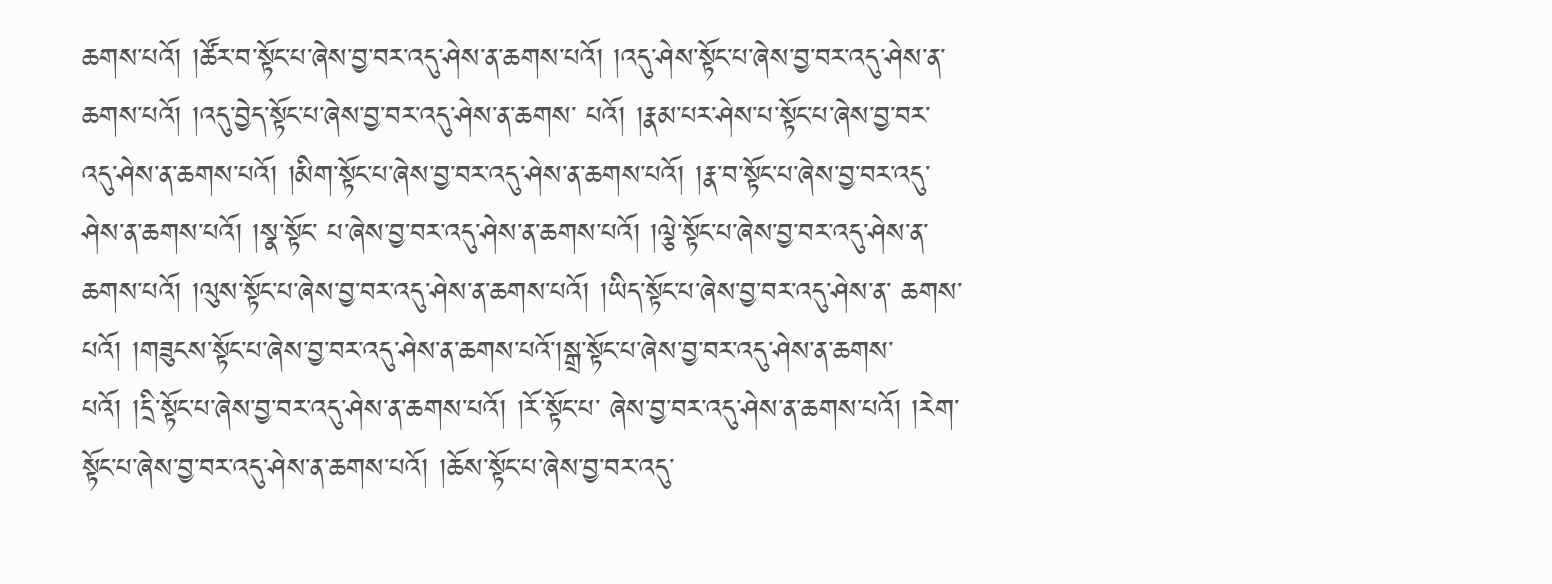ཆགས་པའོ། །ཚོར་བ་སྟོང་པ་ཞེས་བྱ་བར་འདུ་ཤེས་ན་ཆགས་པའོ། །འདུ་ཤེས་སྟོང་པ་ཞེས་བྱ་བར་འདུ་ཤེས་ན་ཆགས་པའོ། །འདུ་བྱེད་སྟོང་པ་ཞེས་བྱ་བར་འདུ་ཤེས་ན་ཆགས་ པའོ། །རྣམ་པར་ཤེས་པ་སྟོང་པ་ཞེས་བྱ་བར་འདུ་ཤེས་ན་ཆགས་པའོ། །མིག་སྟོང་པ་ཞེས་བྱ་བར་འདུ་ཤེས་ན་ཆགས་པའོ། །རྣ་བ་སྟོང་པ་ཞེས་བྱ་བར་འདུ་ཤེས་ན་ཆགས་པའོ། །སྣ་སྟོང་ པ་ཞེས་བྱ་བར་འདུ་ཤེས་ན་ཆགས་པའོ། །ལྕེ་སྟོང་པ་ཞེས་བྱ་བར་འདུ་ཤེས་ན་ཆགས་པའོ། །ལུས་སྟོང་པ་ཞེས་བྱ་བར་འདུ་ཤེས་ན་ཆགས་པའོ། །ཡིད་སྟོང་པ་ཞེས་བྱ་བར་འདུ་ཤེས་ན་ ཆགས་པའོ། །གཟུངས་སྟོང་པ་ཞེས་བྱ་བར་འདུ་ཤེས་ན་ཆགས་པའོ་།སྒྲ་སྟོང་པ་ཞེས་བྱ་བར་འདུ་ཤེས་ན་ཆགས་པའོ། །དྲི་སྟོང་པ་ཞེས་བྱ་བར་འདུ་ཤེས་ན་ཆགས་པའོ། །རོ་སྟོང་པ་ ཞེས་བྱ་བར་འདུ་ཤེས་ན་ཆགས་པའོ། །རེག་སྟོང་པ་ཞེས་བྱ་བར་འདུ་ཤེས་ན་ཆགས་པའོ། །ཆོས་སྟོང་པ་ཞེས་བྱ་བར་འདུ་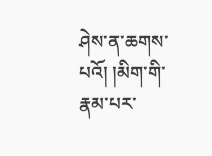ཤེས་ན་ཆགས་པའོ། །མིག་གི་རྣམ་པར་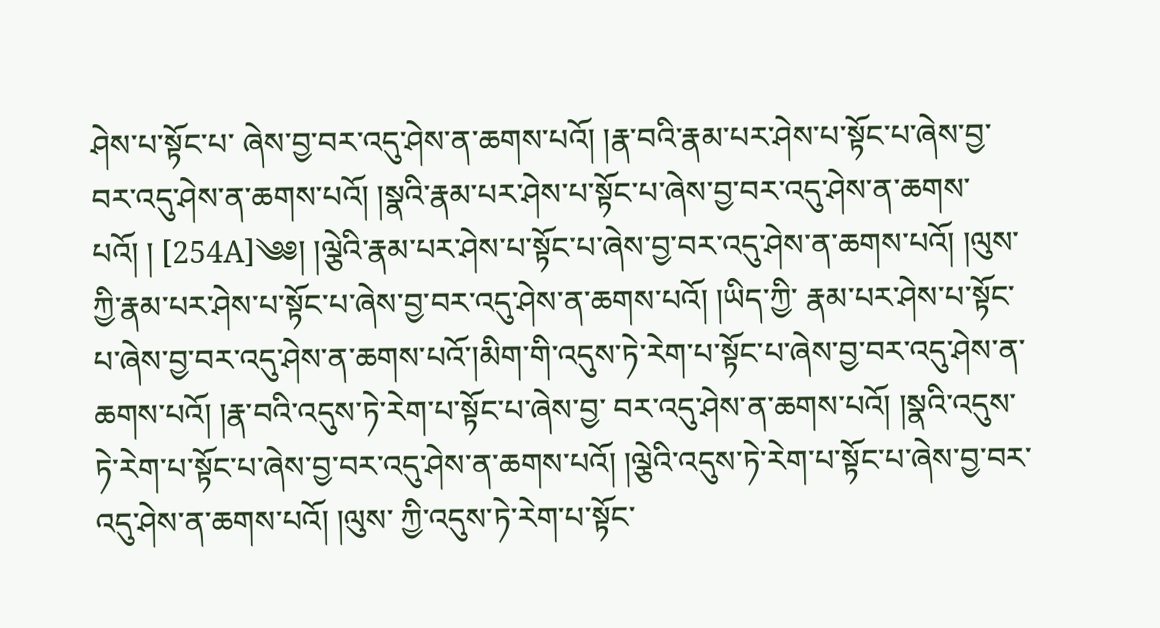ཤེས་པ་སྟོང་པ་ ཞེས་བྱ་བར་འདུ་ཤེས་ན་ཆགས་པའོ། །རྣ་བའི་རྣམ་པར་ཤེས་པ་སྟོང་པ་ཞེས་བྱ་བར་འདུ་ཤེས་ན་ཆགས་པའོ། །སྣའི་རྣམ་པར་ཤེས་པ་སྟོང་པ་ཞེས་བྱ་བར་འདུ་ཤེས་ན་ཆགས་པའོ། ། [254A]༄༅། །ལྕེའི་རྣམ་པར་ཤེས་པ་སྟོང་པ་ཞེས་བྱ་བར་འདུ་ཤེས་ན་ཆགས་པའོ། །ལུས་ཀྱི་རྣམ་པར་ཤེས་པ་སྟོང་པ་ཞེས་བྱ་བར་འདུ་ཤེས་ན་ཆགས་པའོ། །ཡིད་ཀྱི་ རྣམ་པར་ཤེས་པ་སྟོང་པ་ཞེས་བྱ་བར་འདུ་ཤེས་ན་ཆགས་པའོ་།མིག་གི་འདུས་ཏེ་རེག་པ་སྟོང་པ་ཞེས་བྱ་བར་འདུ་ཤེས་ན་ཆགས་པའོ། །རྣ་བའི་འདུས་ཏེ་རེག་པ་སྟོང་པ་ཞེས་བྱ་ བར་འདུ་ཤེས་ན་ཆགས་པའོ། །སྣའི་འདུས་ཏེ་རེག་པ་སྟོང་པ་ཞེས་བྱ་བར་འདུ་ཤེས་ན་ཆགས་པའོ། །ལྕེའི་འདུས་ཏེ་རེག་པ་སྟོང་པ་ཞེས་བྱ་བར་འདུ་ཤེས་ན་ཆགས་པའོ། །ལུས་ ཀྱི་འདུས་ཏེ་རེག་པ་སྟོང་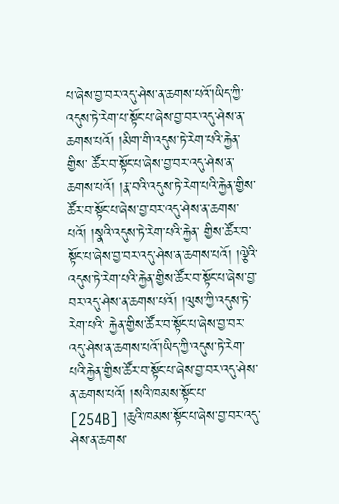པ་ཞེས་བྱ་བར་འདུ་ཤེས་ན་ཆགས་པའོ་།ཡིད་ཀྱི་འདུས་ཏེ་རེག་པ་སྟོང་པ་ཞེས་བྱ་བར་འདུ་ཤེས་ན་ཆགས་པའོ། །མིག་གི་འདུས་ཏེ་རེག་པའི་རྐྱེན་གྱིས་ ཚོར་བ་སྟོང་པ་ཞེས་བྱ་བར་འདུ་ཤེས་ན་ཆགས་པའོ། །རྣ་བའི་འདུས་ཏེ་རེག་པའི་རྐྱེན་གྱིས་ཚོར་བ་སྟོང་པ་ཞེས་བྱ་བར་འདུ་ཤེས་ན་ཆགས་པའོ། །སྣའི་འདུས་ཏེ་རེག་པའི་རྐྱེན་ གྱིས་ཚོར་བ་སྟོང་པ་ཞེས་བྱ་བར་འདུ་ཤེས་ན་ཆགས་པའོ། །ལྕེའི་འདུས་ཏེ་རེག་པའི་རྐྱེན་གྱིས་ཚོར་བ་སྟོང་པ་ཞེས་བྱ་བར་འདུ་ཤེས་ན་ཆགས་པའོ། །ལུས་ཀྱི་འདུས་ཏེ་རེག་པའི་ རྐྱེན་གྱིས་ཚོར་བ་སྟོང་པ་ཞེས་བྱ་བར་འདུ་ཤེས་ན་ཆགས་པའོ་།ཡིད་ཀྱི་འདུས་ཏེ་རེག་པའི་རྐྱེན་གྱིས་ཚོར་བ་སྟོང་པ་ཞེས་བྱ་བར་འདུ་ཤེས་ན་ཆགས་པའོ། །སའི་ཁམས་སྟོང་པ་ [254B] །ཆུའི་ཁམས་སྟོང་པ་ཞེས་བྱ་བར་འདུ་ཤེས་ན་ཆགས་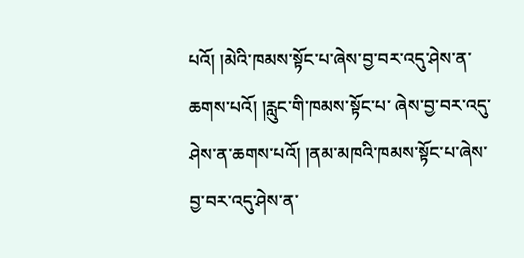པའོ། །མེའི་ཁམས་སྟོང་པ་ཞེས་བྱ་བར་འདུ་ཤེས་ན་ཆགས་པའོ། །རླུང་གི་ཁམས་སྟོང་པ་ ཞེས་བྱ་བར་འདུ་ཤེས་ན་ཆགས་པའོ། །ནམ་མཁའི་ཁམས་སྟོང་པ་ཞེས་བྱ་བར་འདུ་ཤེས་ན་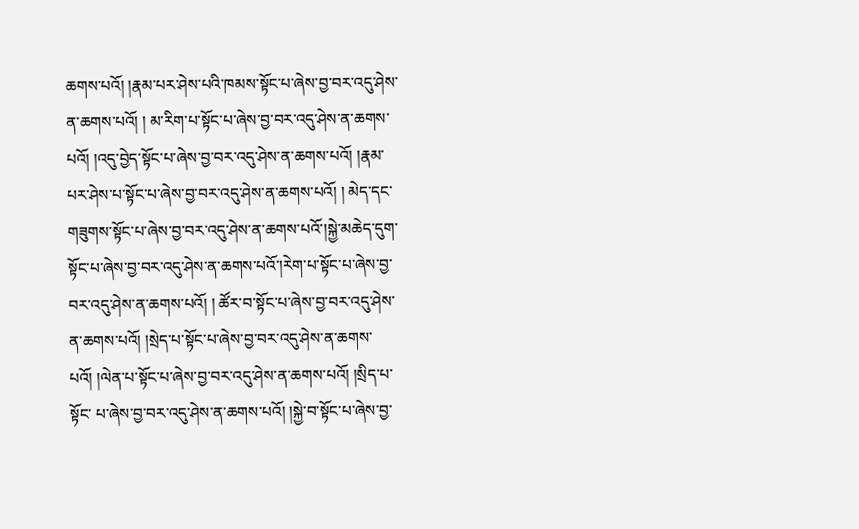ཆགས་པའོ། །རྣམ་པར་ཤེས་པའི་ཁམས་སྟོང་པ་ཞེས་བྱ་བར་འདུ་ཤེས་ན་ཆགས་པའོ། ། མ་རིག་པ་སྟོང་པ་ཞེས་བྱ་བར་འདུ་ཤེས་ན་ཆགས་པའོ། །འདུ་བྱེད་སྟོང་པ་ཞེས་བྱ་བར་འདུ་ཤེས་ན་ཆགས་པའོ། །རྣམ་པར་ཤེས་པ་སྟོང་པ་ཞེས་བྱ་བར་འདུ་ཤེས་ན་ཆགས་པའོ། ། མེད་དང་གཟུགས་སྟོང་པ་ཞེས་བྱ་བར་འདུ་ཤེས་ན་ཆགས་པའོ་།སྐྱེ་མཆེད་དུག་སྟོང་པ་ཞེས་བྱ་བར་འདུ་ཤེས་ན་ཆགས་པའོ་།རེག་པ་སྟོང་པ་ཞེས་བྱ་བར་འདུ་ཤེས་ན་ཆགས་པའོ། ། ཚོར་བ་སྟོང་པ་ཞེས་བྱ་བར་འདུ་ཤེས་ན་ཆགས་པའོ། །སྲེད་པ་སྟོང་པ་ཞེས་བྱ་བར་འདུ་ཤེས་ན་ཆགས་པའོ། །ལེན་པ་སྟོང་པ་ཞེས་བྱ་བར་འདུ་ཤེས་ན་ཆགས་པའོ། །སྲིད་པ་སྟོང་ པ་ཞེས་བྱ་བར་འདུ་ཤེས་ན་ཆགས་པའོ། །སྐྱེ་བ་སྟོང་པ་ཞེས་བྱ་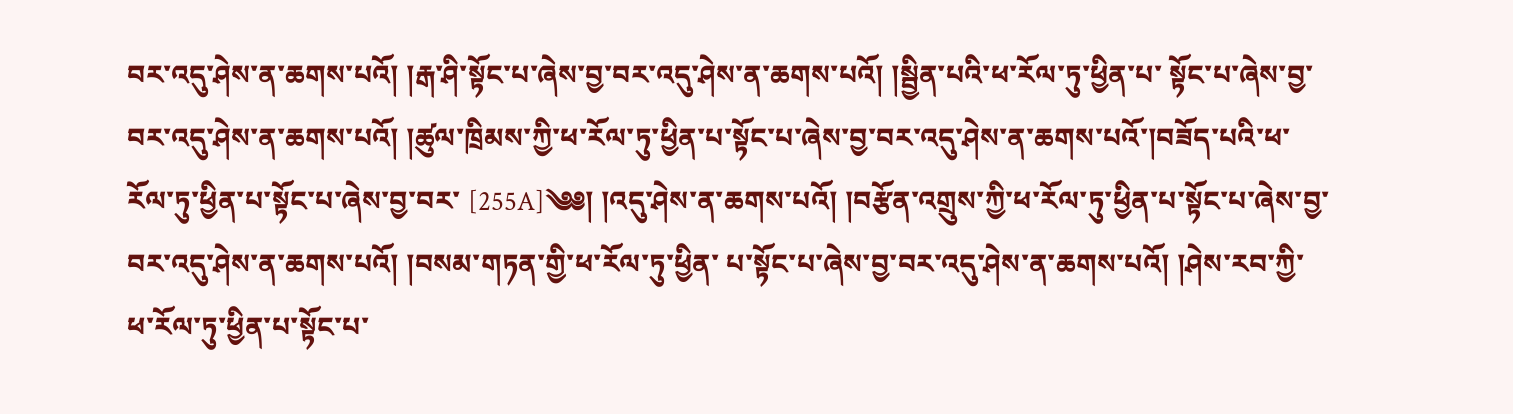བར་འདུ་ཤེས་ན་ཆགས་པའོ། །རྒ་ཤི་སྟོང་པ་ཞེས་བྱ་བར་འདུ་ཤེས་ན་ཆགས་པའོ། །སྦྱིན་པའི་ཕ་རོལ་ཏུ་ཕྱིན་པ་ སྟོང་པ་ཞེས་བྱ་བར་འདུ་ཤེས་ན་ཆགས་པའོ། །ཚུལ་ཁྲིམས་ཀྱི་ཕ་རོལ་ཏུ་ཕྱིན་པ་སྟོང་པ་ཞེས་བྱ་བར་འདུ་ཤེས་ན་ཆགས་པའོ་།བཟོད་པའི་ཕ་རོལ་ཏུ་ཕྱིན་པ་སྟོང་པ་ཞེས་བྱ་བར་ [255A]༄༅། །འདུ་ཤེས་ན་ཆགས་པའོ། །བརྩོན་འགྲུས་ཀྱི་ཕ་རོལ་ཏུ་ཕྱིན་པ་སྟོང་པ་ཞེས་བྱ་བར་འདུ་ཤེས་ན་ཆགས་པའོ། །བསམ་གཏན་གྱི་ཕ་རོལ་ཏུ་ཕྱིན་ པ་སྟོང་པ་ཞེས་བྱ་བར་འདུ་ཤེས་ན་ཆགས་པའོ། །ཤེས་རབ་ཀྱི་ཕ་རོལ་ཏུ་ཕྱིན་པ་སྟོང་པ་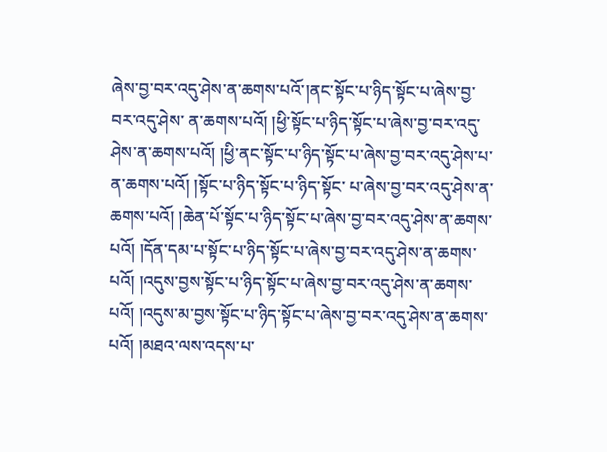ཞེས་བྱ་བར་འདུ་ཤེས་ན་ཆགས་པའོ་།ནང་སྟོང་པ་ཉིད་སྟོང་པ་ཞེས་བྱ་བར་འདུ་ཤེས་ ན་ཆགས་པའོ། །ཕྱི་སྟོང་པ་ཉིད་སྟོང་པ་ཞེས་བྱ་བར་འདུ་ཤེས་ན་ཆགས་པའོ། །ཕྱི་ནང་སྟོང་པ་ཉིད་སྟོང་པ་ཞེས་བྱ་བར་འདུ་ཤེས་པ་ན་ཆགས་པའོ། །སྟོང་པ་ཉིད་སྟོང་པ་ཉིད་སྟོང་ པ་ཞེས་བྱ་བར་འདུ་ཤེས་ན་ཆགས་པའོ། །ཆེན་པོ་སྟོང་པ་ཉིད་སྟོང་པ་ཞེས་བྱ་བར་འདུ་ཤེས་ན་ཆགས་པའོ། །དོན་དམ་པ་སྟོང་པ་ཉིད་སྟོང་པ་ཞེས་བྱ་བར་འདུ་ཤེས་ན་ཆགས་ པའོ། །འདུས་བྱས་སྟོང་པ་ཉིད་སྟོང་པ་ཞེས་བྱ་བར་འདུ་ཤེས་ན་ཆགས་པའོ། །འདུས་མ་བྱས་སྟོང་པ་ཉིད་སྟོང་པ་ཞེས་བྱ་བར་འདུ་ཤེས་ན་ཆགས་པའོ། །མཐའ་ལས་འདས་པ་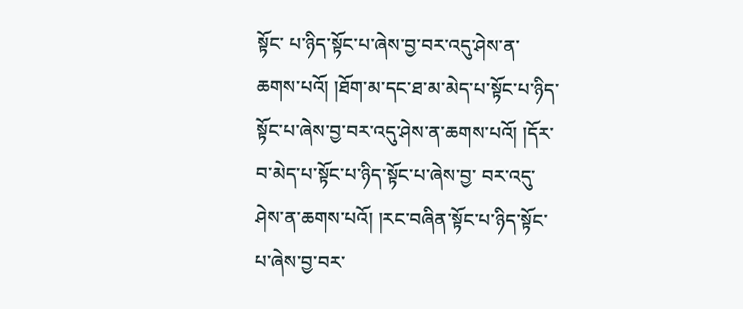སྟོང་ པ་ཉིད་སྟོང་པ་ཞེས་བྱ་བར་འདུ་ཤེས་ན་ཆགས་པའོ། །ཐོག་མ་དང་ཐ་མ་མེད་པ་སྟོང་པ་ཉིད་སྟོང་པ་ཞེས་བྱ་བར་འདུ་ཤེས་ན་ཆགས་པའོ། །དོར་བ་མེད་པ་སྟོང་པ་ཉིད་སྟོང་པ་ཞེས་བྱ་ བར་འདུ་ཤེས་ན་ཆགས་པའོ། །རང་བཞིན་སྟོང་པ་ཉིད་སྟོང་པ་ཞེས་བྱ་བར་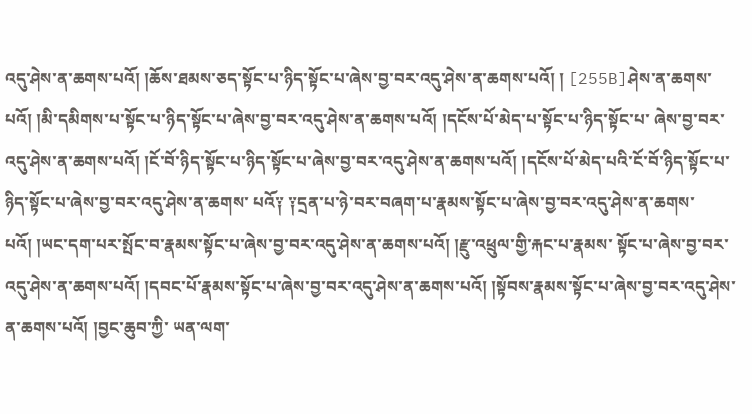འདུ་ཤེས་ན་ཆགས་པའོ། །ཆོས་ཐམས་ཅད་སྟོང་པ་ཉིད་སྟོང་པ་ཞེས་བྱ་བར་འདུ་ཤེས་ན་ཆགས་པའོ། ། [255B]ཤེས་ན་ཆགས་པའོ། །མི་དམིགས་པ་སྟོང་པ་ཉིད་སྟོང་པ་ཞེས་བྱ་བར་འདུ་ཤེས་ན་ཆགས་པའོ། །དངོས་པོ་མེད་པ་སྟོང་པ་ཉིད་སྟོང་པ་ ཞེས་བྱ་བར་འདུ་ཤེས་ན་ཆགས་པའོ། །ངོ་བོ་ཉིད་སྟོང་པ་ཉིད་སྟོང་པ་ཞེས་བྱ་བར་འདུ་ཤེས་ན་ཆགས་པའོ། །དངོས་པོ་མེད་པའི་ངོ་བོ་ཉིད་སྟོང་པ་ཉིད་སྟོང་པ་ཞེས་བྱ་བར་འདུ་ཤེས་ན་ཆགས་ པའོ༑ ༑དྲན་པ་ཉེ་བར་བཞག་པ་རྣམས་སྟོང་པ་ཞེས་བྱ་བར་འདུ་ཤེས་ན་ཆགས་པའོ། །ཡང་དག་པར་སྤོང་བ་རྣམས་སྟོང་པ་ཞེས་བྱ་བར་འདུ་ཤེས་ན་ཆགས་པའོ། །རྫུ་འཕྲུལ་གྱི་རྐང་པ་རྣམས་ སྟོང་པ་ཞེས་བྱ་བར་འདུ་ཤེས་ན་ཆགས་པའོ། །དབང་པོ་རྣམས་སྟོང་པ་ཞེས་བྱ་བར་འདུ་ཤེས་ན་ཆགས་པའོ། །སྟོབས་རྣམས་སྟོང་པ་ཞེས་བྱ་བར་འདུ་ཤེས་ན་ཆགས་པའོ། །བྱང་ཆུབ་ཀྱི་ ཡན་ལག་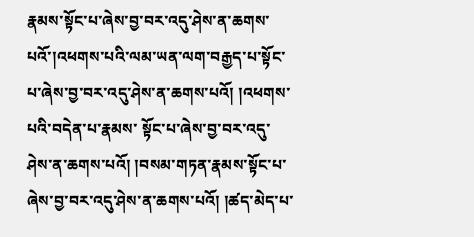རྣམས་སྟོང་པ་ཞེས་བྱ་བར་འདུ་ཤེས་ན་ཆགས་པའོ་།འཕགས་པའི་ལམ་ཡན་ལག་བརྒྱད་པ་སྟོང་པ་ཞེས་བྱ་བར་འདུ་ཤེས་ན་ཆགས་པའོ། །འཕགས་པའི་བདེན་པ་རྣམས་ སྟོང་པ་ཞེས་བྱ་བར་འདུ་ཤེས་ན་ཆགས་པའོ། །བསམ་གཏན་རྣམས་སྟོང་པ་ཞེས་བྱ་བར་འདུ་ཤེས་ན་ཆགས་པའོ། །ཚད་མེད་པ་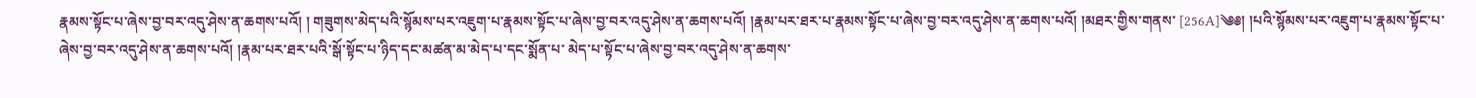རྣམས་སྟོང་པ་ཞེས་བྱ་བར་འདུ་ཤེས་ན་ཆགས་པའོ། ། གཟུགས་མེད་པའི་སྙོམས་པར་འཇུག་པ་རྣམས་སྟོང་པ་ཞེས་བྱ་བར་འདུ་ཤེས་ན་ཆགས་པའོ། །རྣམ་པར་ཐར་པ་རྣམས་སྟོང་པ་ཞེས་བྱ་བར་འདུ་ཤེས་ན་ཆགས་པའོ། །མཐར་གྱིས་གནས་ [256A]༄༅། །པའི་སྙོམས་པར་འཇུག་པ་རྣམས་སྟོང་པ་ཞེས་བྱ་བར་འདུ་ཤེས་ན་ཆགས་པའོ། །རྣམ་པར་ཐར་པའི་སྒོ་སྟོང་པ་ཉིད་དང་མཚན་མ་མེད་པ་དང་སྨོན་པ་ མེད་པ་སྟོང་པ་ཞེས་བྱ་བར་འདུ་ཤེས་ན་ཆགས་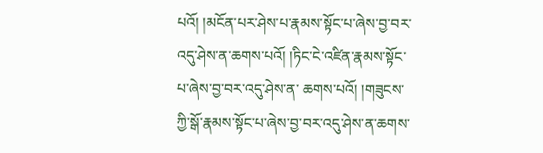པའོ། །མངོན་པར་ཤེས་པ་རྣམས་སྟོང་པ་ཞེས་བྱ་བར་འདུ་ཤེས་ན་ཆགས་པའོ། །ཏིང་ངེ་འཛིན་རྣམས་སྟོང་པ་ཞེས་བྱ་བར་འདུ་ཤེས་ན་ ཆགས་པའོ། །གཟུངས་ཀྱི་སྒོ་རྣམས་སྟོང་པ་ཞེས་བྱ་བར་འདུ་ཤེས་ན་ཆགས་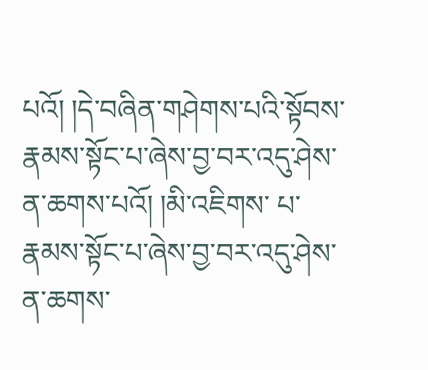པའོ། །དེ་བཞིན་གཤེགས་པའི་སྟོབས་རྣམས་སྟོང་པ་ཞེས་བྱ་བར་འདུ་ཤེས་ན་ཆགས་པའོ། །མི་འཇིགས་ པ་རྣམས་སྟོང་པ་ཞེས་བྱ་བར་འདུ་ཤེས་ན་ཆགས་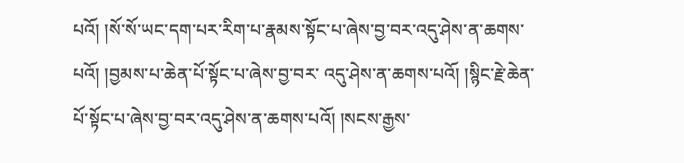པའོ། །སོ་སོ་ཡང་དག་པར་རིག་པ་རྣམས་སྟོང་པ་ཞེས་བྱ་བར་འདུ་ཤེས་ན་ཆགས་པའོ། །བྱམས་པ་ཆེན་པོ་སྟོང་པ་ཞེས་བྱ་བར་ འདུ་ཤེས་ན་ཆགས་པའོ། །སྙིང་རྗེ་ཆེན་པོ་སྟོང་པ་ཞེས་བྱ་བར་འདུ་ཤེས་ན་ཆགས་པའོ། །སངས་རྒྱས་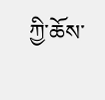ཀྱི་ཆོས་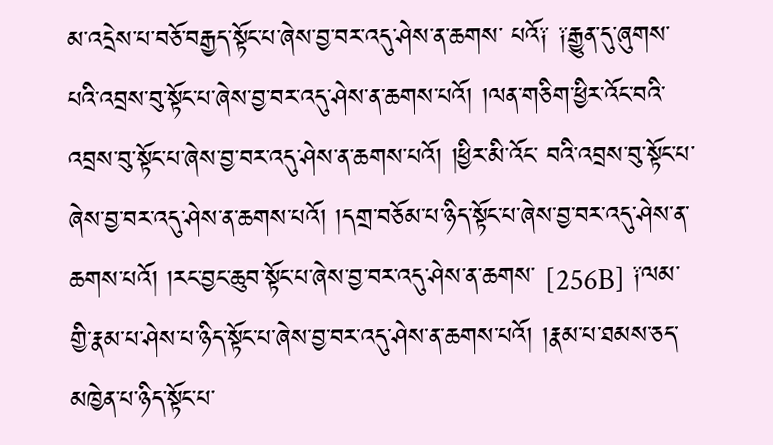མ་འདྲེས་པ་བཅོ་བརྒྱད་སྟོང་པ་ཞེས་བྱ་བར་འདུ་ཤེས་ན་ཆགས་ པའོ༑ ༑རྒྱུན་དུ་ཞུགས་པའི་འབྲས་བུ་སྟོང་པ་ཞེས་བྱ་བར་འདུ་ཤེས་ན་ཆགས་པའོ། །ལན་གཅིག་ཕྱིར་འོང་བའི་འབྲས་བུ་སྟོང་པ་ཞེས་བྱ་བར་འདུ་ཤེས་ན་ཆགས་པའོ། །ཕྱིར་མི་འོང་ བའི་འབྲས་བུ་སྟོང་པ་ཞེས་བྱ་བར་འདུ་ཤེས་ན་ཆགས་པའོ། །དགྲ་བཅོམ་པ་ཉིད་སྟོང་པ་ཞེས་བྱ་བར་འདུ་ཤེས་ན་ཆགས་པའོ། །རང་བྱང་ཆུབ་སྟོང་པ་ཞེས་བྱ་བར་འདུ་ཤེས་ན་ཆགས་ [256B] ༑ལམ་གྱི་རྣམ་པ་ཤེས་པ་ཉིད་སྟོང་པ་ཞེས་བྱ་བར་འདུ་ཤེས་ན་ཆགས་པའོ། །རྣམ་པ་ཐམས་ཅད་མཁྱེན་པ་ཉིད་སྟོང་པ་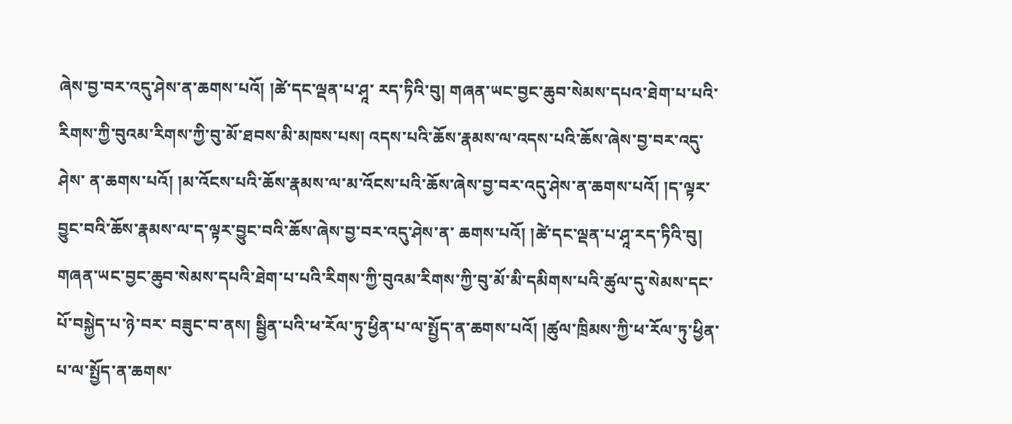ཞེས་བྱ་བར་འདུ་ཤེས་ན་ཆགས་པའོ། །ཚེ་དང་ལྡན་པ་ཤཱ་ རད་ཏིའི་བུ། གཞན་ཡང་བྱང་ཆུབ་སེམས་དཔའ་ཐེག་པ་པའི་རིགས་ཀྱི་བུའམ་རིགས་ཀྱི་བུ་མོ་ཐབས་མི་མཁས་པས། འདས་པའི་ཆོས་རྣམས་ལ་འདས་པའི་ཆོས་ཞེས་བྱ་བར་འདུ་ཤེས་ ན་ཆགས་པའོ། །མ་འོངས་པའི་ཆོས་རྣམས་ལ་མ་འོངས་པའི་ཆོས་ཞེས་བྱ་བར་འདུ་ཤེས་ན་ཆགས་པའོ། །ད་ལྟར་བྱུང་བའི་ཆོས་རྣམས་ལ་ད་ལྟར་བྱུང་བའི་ཆོས་ཞེས་བྱ་བར་འདུ་ཤེས་ན་ ཆགས་པའོ། །ཚེ་དང་ལྡན་པ་ཤཱ་རད་ཏིའི་བུ། གཞན་ཡང་བྱང་ཆུབ་སེམས་དཔའི་ཐེག་པ་པའི་རིགས་ཀྱི་བུའམ་རིགས་ཀྱི་བུ་མོ་མི་དམིགས་པའི་ཚུལ་དུ་སེམས་དང་པོ་བསྐྱེད་པ་ཉེ་བར་ བཟུང་བ་ནས། སྦྱིན་པའི་ཕ་རོལ་ཏུ་ཕྱིན་པ་ལ་སྤྱོད་ན་ཆགས་པའོ། །ཚུལ་ཁྲིམས་ཀྱི་ཕ་རོལ་ཏུ་ཕྱིན་པ་ལ་སྤྱོད་ན་ཆགས་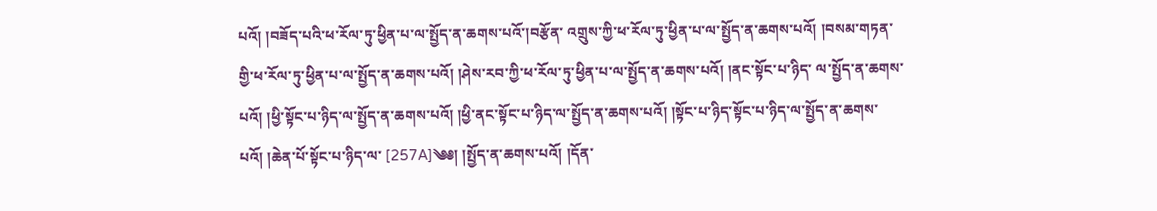པའོ། །བཟོད་པའི་ཕ་རོལ་ཏུ་ཕྱིན་པ་ལ་སྤྱོད་ན་ཆགས་པའོ་།བརྩོན་ འགྲུས་ཀྱི་ཕ་རོལ་ཏུ་ཕྱིན་པ་ལ་སྤྱོད་ན་ཆགས་པའོ། །བསམ་གཏན་གྱི་ཕ་རོལ་ཏུ་ཕྱིན་པ་ལ་སྤྱོད་ན་ཆགས་པའོ། །ཤེས་རབ་ཀྱི་ཕ་རོལ་ཏུ་ཕྱིན་པ་ལ་སྤྱོད་ན་ཆགས་པའོ། །ནང་སྟོང་པ་ཉིད་ ལ་སྤྱོད་ན་ཆགས་པའོ། །ཕྱི་སྟོང་པ་ཉིད་ལ་སྤྱོད་ན་ཆགས་པའོ། །ཕྱི་ནང་སྟོང་པ་ཉིད་ལ་སྤྱོད་ན་ཆགས་པའོ། །སྟོང་པ་ཉིད་སྟོང་པ་ཉིད་ལ་སྤྱོད་ན་ཆགས་པའོ། །ཆེན་པོ་སྟོང་པ་ཉིད་ལ་ [257A]༄༅། །སྤྱོད་ན་ཆགས་པའོ། །དོན་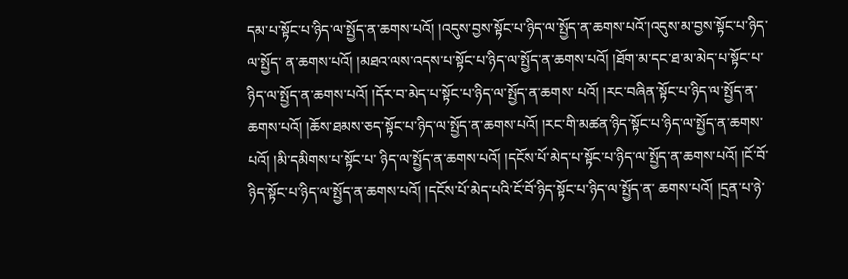དམ་པ་སྟོང་པ་ཉིད་ལ་སྤྱོད་ན་ཆགས་པའོ། །འདུས་བྱས་སྟོང་པ་ཉིད་ལ་སྤྱོད་ན་ཆགས་པའོ་།འདུས་མ་བྱས་སྟོང་པ་ཉིད་ལ་སྤྱོད་ ན་ཆགས་པའོ། །མཐའ་ལས་འདས་པ་སྟོང་པ་ཉིད་ལ་སྤྱོད་ན་ཆགས་པའོ། །ཐོག་མ་དང་ཐ་མ་མེད་པ་སྟོང་པ་ཉིད་ལ་སྤྱོད་ན་ཆགས་པའོ། །དོར་བ་མེད་པ་སྟོང་པ་ཉིད་ལ་སྤྱོད་ན་ཆགས་ པའོ། །རང་བཞིན་སྟོང་པ་ཉིད་ལ་སྤྱོད་ན་ཆགས་པའོ། །ཆོས་ཐམས་ཅད་སྟོང་པ་ཉིད་ལ་སྤྱོད་ན་ཆགས་པའོ། །རང་གི་མཚན་ཉིད་སྟོང་པ་ཉིད་ལ་སྤྱོད་ན་ཆགས་པའོ། །མི་དམིགས་པ་སྟོང་པ་ ཉིད་ལ་སྤྱོད་ན་ཆགས་པའོ། །དངོས་པོ་མེད་པ་སྟོང་པ་ཉིད་ལ་སྤྱོད་ན་ཆགས་པའོ། །ངོ་བོ་ཉིད་སྟོང་པ་ཉིད་ལ་སྤྱོད་ན་ཆགས་པའོ། །དངོས་པོ་མེད་པའི་ངོ་བོ་ཉིད་སྟོང་པ་ཉིད་ལ་སྤྱོད་ན་ ཆགས་པའོ། །དྲན་པ་ཉེ་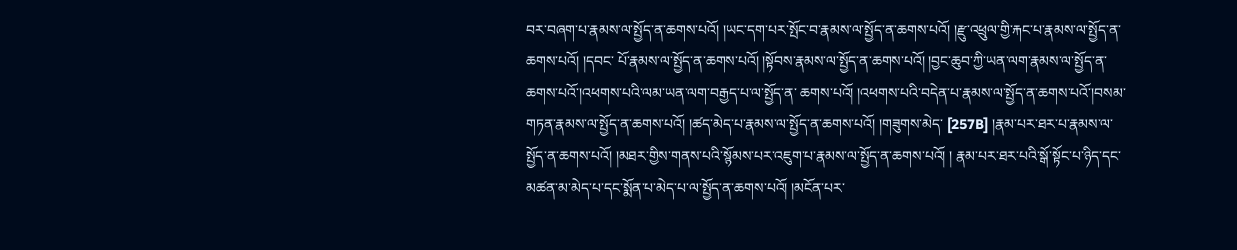བར་བཞག་པ་རྣམས་ལ་སྤྱོད་ན་ཆགས་པའོ། །ཡང་དག་པར་སྤོང་བ་རྣམས་ལ་སྤྱོད་ན་ཆགས་པའོ། །རྫུ་འཕྲུལ་གྱི་རྐང་པ་རྣམས་ལ་སྤྱོད་ན་ཆགས་པའོ། །དབང་ པོ་རྣམས་ལ་སྤྱོད་ན་ཆགས་པའོ། །སྟོབས་རྣམས་ལ་སྤྱོད་ན་ཆགས་པའོ། །བྱང་ཆུབ་ཀྱི་ཡན་ལག་རྣམས་ལ་སྤྱོད་ན་ཆགས་པའོ་།འཕགས་པའི་ལམ་ཡན་ལག་བརྒྱད་པ་ལ་སྤྱོད་ན་ ཆགས་པའོ། །འཕགས་པའི་བདེན་པ་རྣམས་ལ་སྤྱོད་ན་ཆགས་པའོ་།བསམ་གཏན་རྣམས་ལ་སྤྱོད་ན་ཆགས་པའོ། །ཚད་མེད་པ་རྣམས་ལ་སྤྱོད་ན་ཆགས་པའོ། །གཟུགས་མེད་ [257B] །རྣམ་པར་ཐར་པ་རྣམས་ལ་སྤྱོད་ན་ཆགས་པའོ། །མཐར་གྱིས་གནས་པའི་སྙོམས་པར་འཇུག་པ་རྣམས་ལ་སྤྱོད་ན་ཆགས་པའོ། ། རྣམ་པར་ཐར་པའི་སྒོ་སྟོང་པ་ཉིད་དང་མཚན་མ་མེད་པ་དང་སྨོན་པ་མེད་པ་ལ་སྤྱོད་ན་ཆགས་པའོ། །མངོན་པར་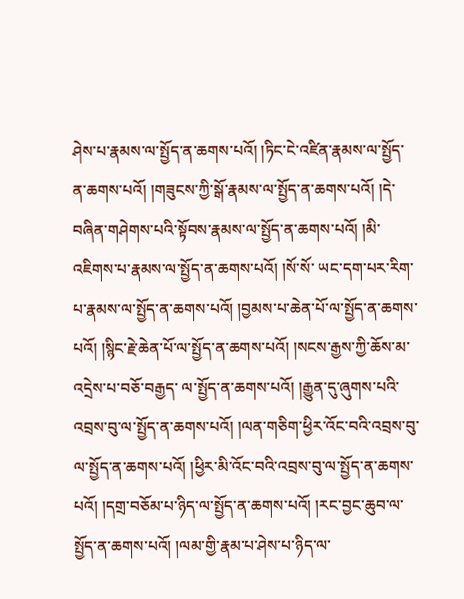ཤེས་པ་རྣམས་ལ་སྤྱོད་ན་ཆགས་པའོ། །ཏིང་ངེ་འཛིན་རྣམས་ལ་སྤྱོད་ ན་ཆགས་པའོ། །གཟུངས་ཀྱི་སྒོ་རྣམས་ལ་སྤྱོད་ན་ཆགས་པའོ། །དེ་བཞིན་གཤེགས་པའི་སྟོབས་རྣམས་ལ་སྤྱོད་ན་ཆགས་པའོ། །མི་འཇིགས་པ་རྣམས་ལ་སྤྱོད་ན་ཆགས་པའོ། །སོ་སོ་ ཡང་དག་པར་རིག་པ་རྣམས་ལ་སྤྱོད་ན་ཆགས་པའོ། །བྱམས་པ་ཆེན་པོ་ལ་སྤྱོད་ན་ཆགས་པའོ། །སྙིང་རྗེ་ཆེན་པོ་ལ་སྤྱོད་ན་ཆགས་པའོ། །སངས་རྒྱས་ཀྱི་ཆོས་མ་འདྲེས་པ་བཅོ་བརྒྱད་ ལ་སྤྱོད་ན་ཆགས་པའོ། །རྒྱུན་དུ་ཞུགས་པའི་འབྲས་བུ་ལ་སྤྱོད་ན་ཆགས་པའོ། །ལན་གཅིག་ཕྱིར་འོང་བའི་འབྲས་བུ་ལ་སྤྱོད་ན་ཆགས་པའོ། །ཕྱིར་མི་འོང་བའི་འབྲས་བུ་ལ་སྤྱོད་ན་ཆགས་ པའོ། །དགྲ་བཅོམ་པ་ཉིད་ལ་སྤྱོད་ན་ཆགས་པའོ། །རང་བྱང་ཆུབ་ལ་སྤྱོད་ན་ཆགས་པའོ། །ལམ་གྱི་རྣམ་པ་ཤེས་པ་ཉིད་ལ་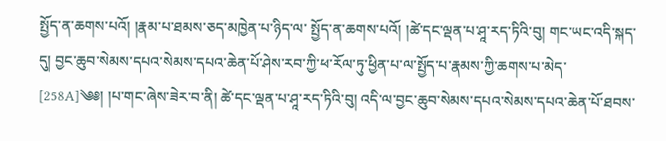སྤྱོད་ན་ཆགས་པའོ། །རྣམ་པ་ཐམས་ཅད་མཁྱེན་པ་ཉིད་ལ་ སྤྱོད་ན་ཆགས་པའོ། །ཚེ་དང་ལྡན་པ་ཤཱ་རད་ཏིའི་བུ། གང་ཡང་འདི་སྐད་དུ། བྱང་ཆུབ་སེམས་དཔའ་སེམས་དཔའ་ཆེན་པོ་ཤེས་རབ་ཀྱི་ཕ་རོལ་ཏུ་ཕྱིན་པ་ལ་སྤྱོད་པ་རྣམས་ཀྱི་ཆགས་པ་མེད་ [258A]༄༅། །པ་གང་ཞེས་ཟེར་བ་ནི། ཚེ་དང་ལྡན་པ་ཤཱ་རད་ཏིའི་བུ། འདི་ལ་བྱང་ཆུབ་སེམས་དཔའ་སེམས་དཔའ་ཆེན་པོ་ཐབས་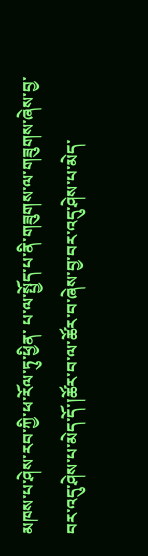མཁས་པ་ཤེས་རབ་ཀྱི་ཕ་རོལ་ཏུ་ཕྱིན་ པ་ལ་སྤྱོད་པ་ནི་གཟུགས་ལ་གཟུགས་ཞེས་བྱ་བར་འདུ་ཤེས་པ་མེད་དོ་།ཚོར་བ་ལ་ཚོར་བ་ཞེས་བྱ་བར་འདུ་ཤེས་པ་མེད་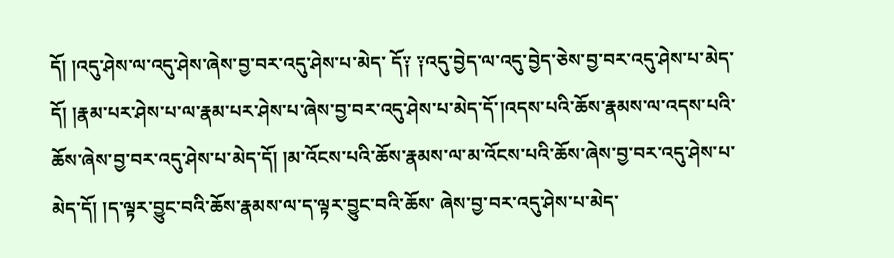དོ། །འདུ་ཤེས་ལ་འདུ་ཤེས་ཞེས་བྱ་བར་འདུ་ཤེས་པ་མེད་ དོ༑ ༑འདུ་བྱེད་ལ་འདུ་བྱེད་ཅེས་བྱ་བར་འདུ་ཤེས་པ་མེད་དོ། །རྣམ་པར་ཤེས་པ་ལ་རྣམ་པར་ཤེས་པ་ཞེས་བྱ་བར་འདུ་ཤེས་པ་མེད་དོ་།འདས་པའི་ཆོས་རྣམས་ལ་འདས་པའི་ ཆོས་ཞེས་བྱ་བར་འདུ་ཤེས་པ་མེད་དོ། །མ་འོངས་པའི་ཆོས་རྣམས་ལ་མ་འོངས་པའི་ཆོས་ཞེས་བྱ་བར་འདུ་ཤེས་པ་མེད་དོ། །ད་ལྟར་བྱུང་བའི་ཆོས་རྣམས་ལ་ད་ལྟར་བྱུང་བའི་ཆོས་ ཞེས་བྱ་བར་འདུ་ཤེས་པ་མེད་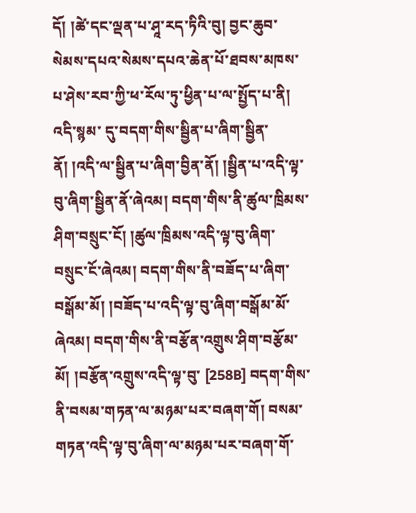དོ། །ཚེ་དང་ལྡན་པ་ཤཱ་རད་ཏིའི་བུ། བྱང་ཆུབ་སེམས་དཔའ་སེམས་དཔའ་ཆེན་པོ་ཐབས་མཁས་པ་ཤེས་རབ་ཀྱི་ཕ་རོལ་ཏུ་ཕྱིན་པ་ལ་སྤྱོད་པ་ནི། འདི་སྙམ་ དུ་བདག་གིས་སྦྱིན་པ་ཞིག་སྦྱིན་ནོ། །འདི་ལ་སྦྱིན་པ་ཞིག་བྱིན་ནོ། །སྦྱིན་པ་འདི་ལྟ་བུ་ཞིག་སྦྱིན་ནོ་ཞེའམ། བདག་གིས་ནི་ཚུལ་ཁྲིམས་ཤིག་བསྲུང་ངོ། །ཚུལ་ཁྲིམས་འདི་ལྟ་བུ་ཞིག་ བསྲུང་ངོ་ཞེའམ། བདག་གིས་ནི་བཟོད་པ་ཞིག་བསྒོམ་མོ། །བཟོད་པ་འདི་ལྟ་བུ་ཞིག་བསྒོམ་མོ་ཞེའམ། བདག་གིས་ནི་བརྩོན་འགྲུས་ཤིག་བརྩོམ་མོ། །བརྩོན་འགྲུས་འདི་ལྟ་བུ་ [258B] བདག་གིས་ནི་བསམ་གཏན་ལ་མཉམ་པར་བཞག་གོ། བསམ་གཏན་འདི་ལྟ་བུ་ཞིག་ལ་མཉམ་པར་བཞག་གོ་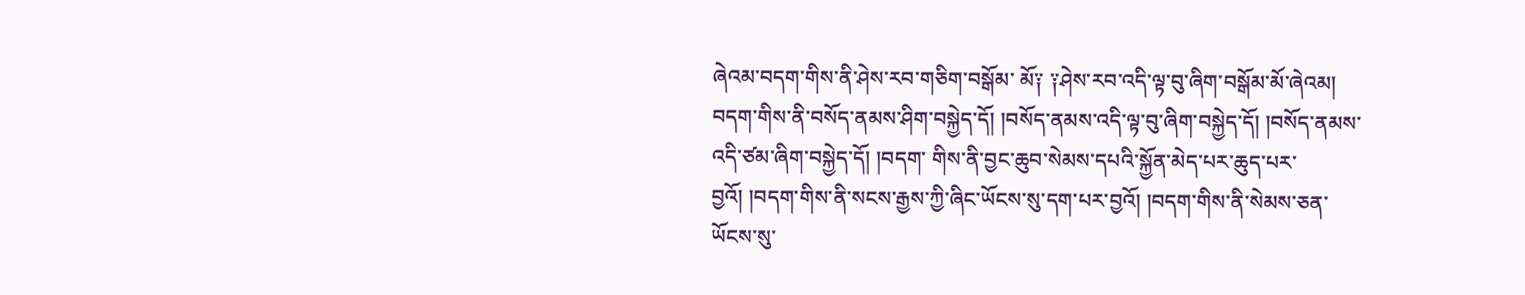ཞེའམ་བདག་གིས་ནི་ཤེས་རབ་གཅིག་བསྒོམ་ མོ༑ ༑ཤེས་རབ་འདི་ལྟ་བུ་ཞིག་བསྒོམ་མོ་ཞེའམ། བདག་གིས་ནི་བསོད་ནམས་ཤིག་བསྐྱེད་དོ། །བསོད་ནམས་འདི་ལྟ་བུ་ཞིག་བསྐྱེད་དོ། །བསོད་ནམས་འདི་ཙམ་ཞིག་བསྐྱེད་དོ། །བདག་ གིས་ནི་བྱང་ཆུབ་སེམས་དཔའི་སྐྱོན་མེད་པར་ཆུད་པར་བྱའོ། །བདག་གིས་ནི་སངས་རྒྱས་ཀྱི་ཞིང་ཡོངས་སུ་དག་པར་བྱའོ། །བདག་གིས་ནི་སེམས་ཅན་ཡོངས་སུ་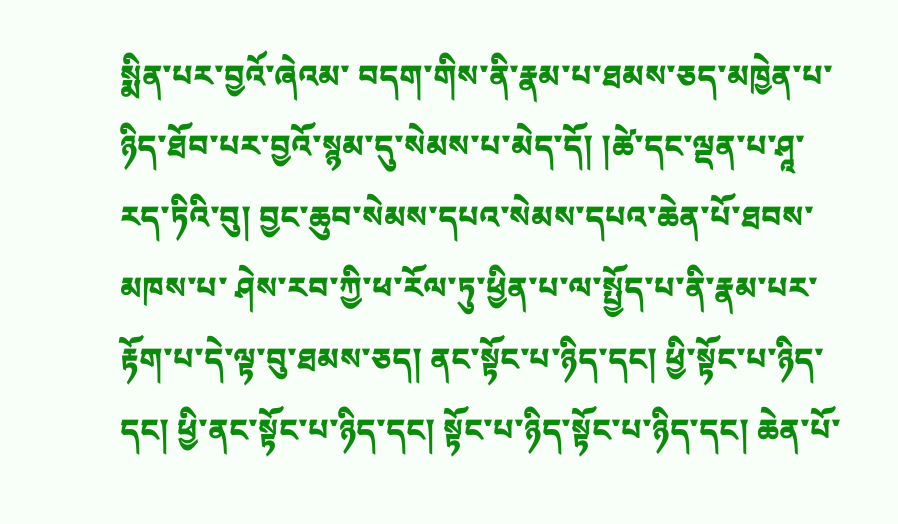སྨིན་པར་བྱའོ་ཞེའམ་ བདག་གིས་ནི་རྣམ་པ་ཐམས་ཅད་མཁྱེན་པ་ཉིད་ཐོབ་པར་བྱའོ་སྙམ་དུ་སེམས་པ་མེད་དོ། །ཚེ་དང་ལྡན་པ་ཤཱ་རད་ཏིའི་བུ། བྱང་ཆུབ་སེམས་དཔའ་སེམས་དཔའ་ཆེན་པོ་ཐབས་མཁས་པ་ ཤེས་རབ་ཀྱི་ཕ་རོལ་ཏུ་ཕྱིན་པ་ལ་སྤྱོད་པ་ནི་རྣམ་པར་རྟོག་པ་དེ་ལྟ་བུ་ཐམས་ཅད། ནང་སྟོང་པ་ཉིད་དང། ཕྱི་སྟོང་པ་ཉིད་དང། ཕྱི་ནང་སྟོང་པ་ཉིད་དང། སྟོང་པ་ཉིད་སྟོང་པ་ཉིད་དང། ཆེན་པོ་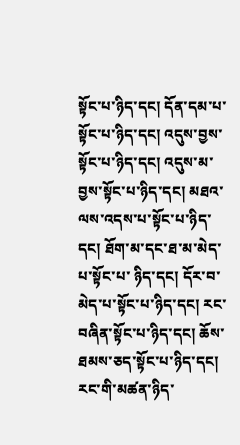སྟོང་པ་ཉིད་དང། དོན་དམ་པ་སྟོང་པ་ཉིད་དང། འདུས་བྱས་སྟོང་པ་ཉིད་དང། འདུས་མ་བྱས་སྟོང་པ་ཉིད་དང། མཐའ་ལས་འདས་པ་སྟོང་པ་ཉིད་དང། ཐོག་མ་དང་ཐ་མ་མེད་པ་སྟོང་པ་ ཉིད་དང། དོར་བ་མེད་པ་སྟོང་པ་ཉིད་དང། རང་བཞིན་སྟོང་པ་ཉིད་དང། ཆོས་ཐམས་ཅད་སྟོང་པ་ཉིད་དང། རང་གི་མཚན་ཉིད་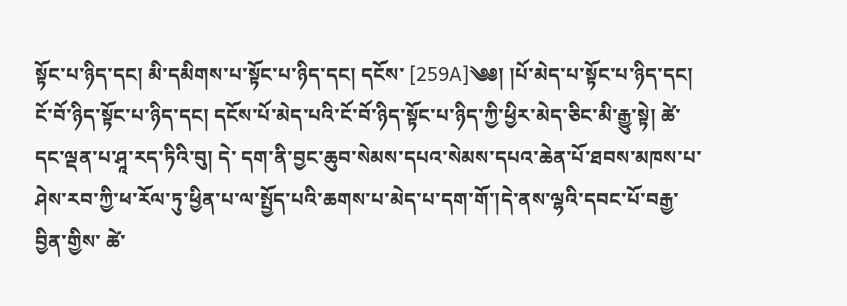སྟོང་པ་ཉིད་དང། མི་དམིགས་པ་སྟོང་པ་ཉིད་དང། དངོས་ [259A]༄༅། །པོ་མེད་པ་སྟོང་པ་ཉིད་དང། ངོ་བོ་ཉིད་སྟོང་པ་ཉིད་དང། དངོས་པོ་མེད་པའི་ངོ་བོ་ཉིད་སྟོང་པ་ཉིད་ཀྱི་ཕྱིར་མེད་ཅིང་མི་རྒྱུ་སྟེ། ཚེ་དང་ལྡན་པ་ཤཱ་རད་ཏིའི་བུ། དེ་ དག་ནི་བྱང་ཆུབ་སེམས་དཔའ་སེམས་དཔའ་ཆེན་པོ་ཐབས་མཁས་པ་ཤེས་རབ་ཀྱི་ཕ་རོལ་ཏུ་ཕྱིན་པ་ལ་སྤྱོད་པའི་ཆགས་པ་མེད་པ་དག་གོ་།དེ་ནས་ལྷའི་དབང་པོ་བརྒྱ་བྱིན་གྱིས་ ཚེ་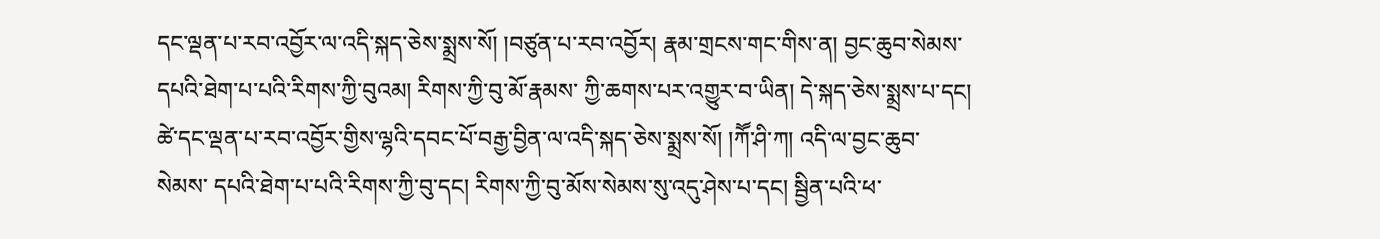དང་ལྡན་པ་རབ་འབྱོར་ལ་འདི་སྐད་ཅེས་སྨྲས་སོ། །བཙུན་པ་རབ་འབྱོར། རྣམ་གྲངས་གང་གིས་ན། བྱང་ཆུབ་སེམས་དཔའི་ཐེག་པ་པའི་རིགས་ཀྱི་བུའམ། རིགས་ཀྱི་བུ་མོ་རྣམས་ ཀྱི་ཆགས་པར་འགྱུར་བ་ཡིན། དེ་སྐད་ཅེས་སྨྲས་པ་དང། ཚེ་དང་ལྡན་པ་རབ་འབྱོར་གྱིས་ལྷའི་དབང་པོ་བརྒྱ་བྱིན་ལ་འདི་སྐད་ཅེས་སྨྲས་སོ། །ཀཽ་ཤི་ཀ། འདི་ལ་བྱང་ཆུབ་སེམས་ དཔའི་ཐེག་པ་པའི་རིགས་ཀྱི་བུ་དང། རིགས་ཀྱི་བུ་མོས་སེམས་སུ་འདུ་ཤེས་པ་དང། སྦྱིན་པའི་ཕ་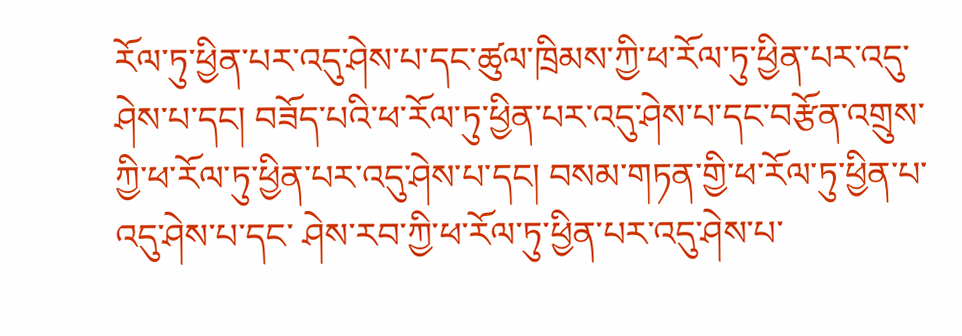རོལ་ཏུ་ཕྱིན་པར་འདུ་ཤེས་པ་དང་ཚུལ་ཁྲིམས་ཀྱི་ཕ་རོལ་ཏུ་ཕྱིན་པར་འདུ་ ཤེས་པ་དང། བཟོད་པའི་ཕ་རོལ་ཏུ་ཕྱིན་པར་འདུ་ཤེས་པ་དང་བརྩོན་འགྲུས་ཀྱི་ཕ་རོལ་ཏུ་ཕྱིན་པར་འདུ་ཤེས་པ་དང། བསམ་གཏན་གྱི་ཕ་རོལ་ཏུ་ཕྱིན་པ་འདུ་ཤེས་པ་དང་ ཤེས་རབ་ཀྱི་ཕ་རོལ་ཏུ་ཕྱིན་པར་འདུ་ཤེས་པ་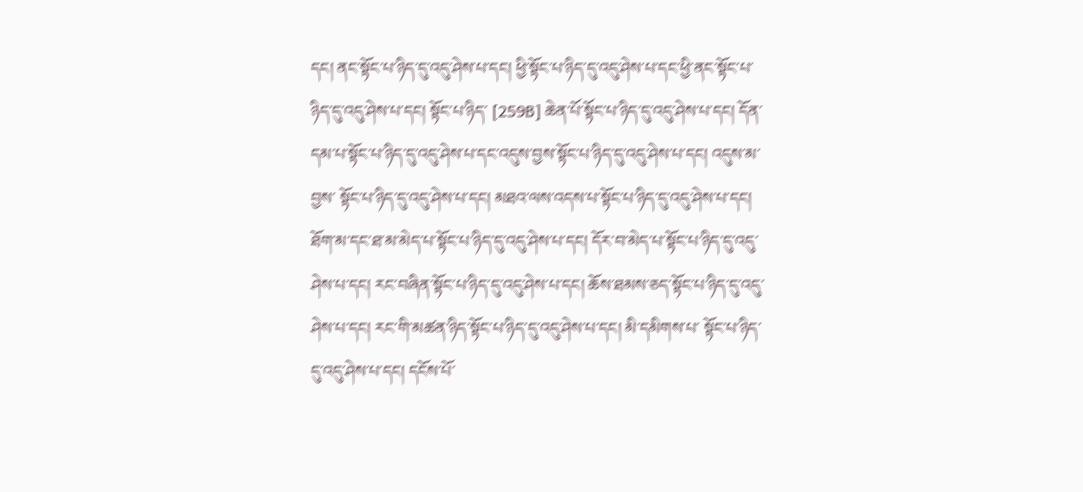དང། ནང་སྟོང་པ་ཉིད་དུ་འདུ་ཤེས་པ་དང། ཕྱི་སྟོང་པ་ཉིད་དུ་འདུ་ཤེས་པ་དང་ཕྱི་ནང་སྟོང་པ་ཉིད་དུ་འདུ་ཤེས་པ་དང། སྟོང་པ་ཉིད་ [259B] ཆེན་པོ་སྟོང་པ་ཉིད་དུ་འདུ་ཤེས་པ་དང། དོན་དམ་པ་སྟོང་པ་ཉིད་དུ་འདུ་ཤེས་པ་དང་འདུས་བྱས་སྟོང་པ་ཉིད་དུ་འདུ་ཤེས་པ་དང། འདུས་མ་བྱས་ སྟོང་པ་ཉིད་དུ་འདུ་ཤེས་པ་དང། མཐའ་ལས་འདས་པ་སྟོང་པ་ཉིད་དུ་འདུ་ཤེས་པ་དང། ཐོག་མ་དང་ཐ་མ་མེད་པ་སྟོང་པ་ཉིད་དུ་འདུ་ཤེས་པ་དང། དོར་བ་མེད་པ་སྟོང་པ་ཉིད་དུ་འདུ་ ཤེས་པ་དང། རང་བཞིན་སྟོང་པ་ཉིད་དུ་འདུ་ཤེས་པ་དང། ཆོས་ཐམས་ཅད་སྟོང་པ་ཉིད་དུ་འདུ་ཤེས་པ་དང། རང་གི་མཚན་ཉིད་སྟོང་པ་ཉིད་དུ་འདུ་ཤེས་པ་དང། མི་དམིགས་པ་ སྟོང་པ་ཉིད་དུ་འདུ་ཤེས་པ་དང། དངོས་པོ་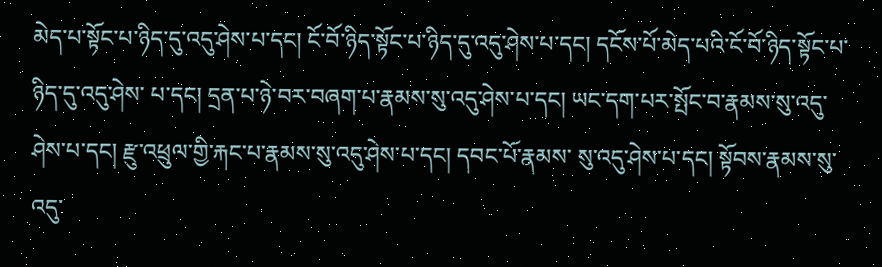མེད་པ་སྟོང་པ་ཉིད་དུ་འདུ་ཤེས་པ་དང། ངོ་བོ་ཉིད་སྟོང་པ་ཉིད་དུ་འདུ་ཤེས་པ་དང། དངོས་པོ་མེད་པའི་ངོ་བོ་ཉིད་སྟོང་པ་ཉིད་དུ་འདུ་ཤེས་ པ་དང། དྲན་པ་ཉེ་བར་བཞག་པ་རྣམས་སུ་འདུ་ཤེས་པ་དང། ཡང་དག་པར་སྤོང་བ་རྣམས་སུ་འདུ་ཤེས་པ་དང། རྫུ་འཕྲུལ་གྱི་རྐང་པ་རྣམས་སུ་འདུ་ཤེས་པ་དང། དབང་པོ་རྣམས་ སུ་འདུ་ཤེས་པ་དང། སྟོབས་རྣམས་སུ་འདུ་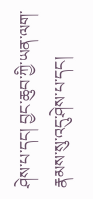ཤེས་པ་དང། བྱང་ཆུབ་ཀྱི་ཡན་ལག་རྣམས་སུ་འདུ་ཤེས་པ་དང།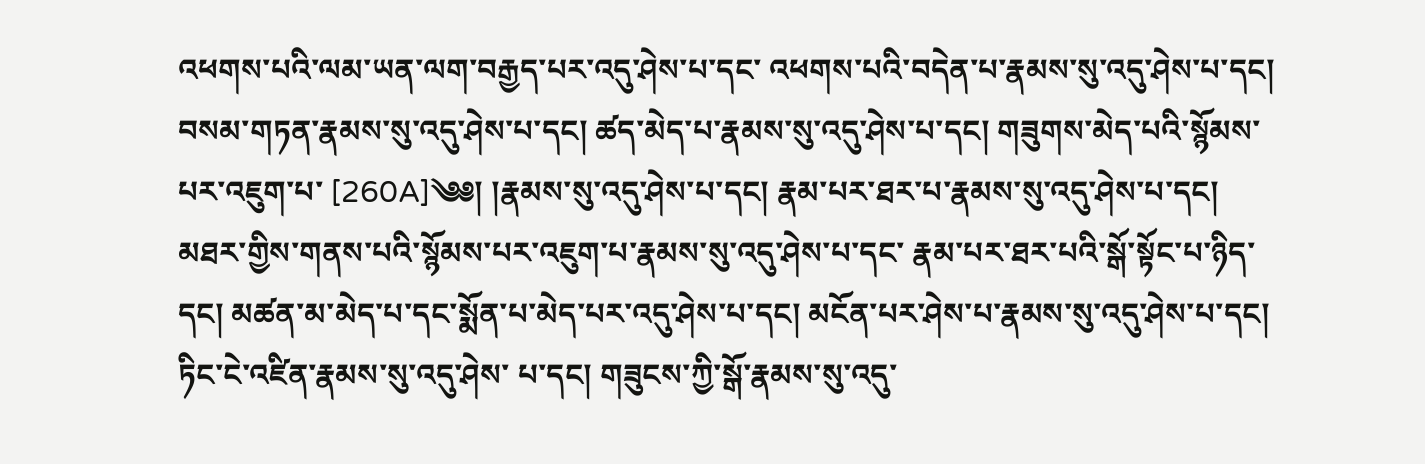འཕགས་པའི་ལམ་ཡན་ལག་བརྒྱད་པར་འདུ་ཤེས་པ་དང་ འཕགས་པའི་བདེན་པ་རྣམས་སུ་འདུ་ཤེས་པ་དང། བསམ་གཏན་རྣམས་སུ་འདུ་ཤེས་པ་དང། ཚད་མེད་པ་རྣམས་སུ་འདུ་ཤེས་པ་དང། གཟུགས་མེད་པའི་སྙོམས་པར་འཇུག་པ་ [260A]༄༅། །རྣམས་སུ་འདུ་ཤེས་པ་དང། རྣམ་པར་ཐར་པ་རྣམས་སུ་འདུ་ཤེས་པ་དང། མཐར་གྱིས་གནས་པའི་སྙོམས་པར་འཇུག་པ་རྣམས་སུ་འདུ་ཤེས་པ་དང་ རྣམ་པར་ཐར་པའི་སྒོ་སྟོང་པ་ཉིད་དང། མཚན་མ་མེད་པ་དང་སྨོན་པ་མེད་པར་འདུ་ཤེས་པ་དང། མངོན་པར་ཤེས་པ་རྣམས་སུ་འདུ་ཤེས་པ་དང། ཏིང་ངེ་འཛིན་རྣམས་སུ་འདུ་ཤེས་ པ་དང། གཟུངས་ཀྱི་སྒོ་རྣམས་སུ་འདུ་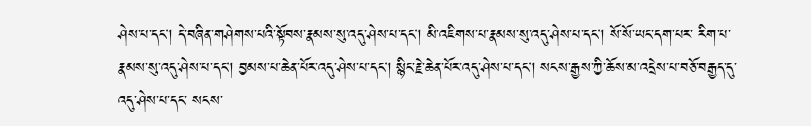ཤེས་པ་དང། དེ་བཞིན་གཤེགས་པའི་སྟོབས་རྣམས་སུ་འདུ་ཤེས་པ་དང། མི་འཇིགས་པ་རྣམས་སུ་འདུ་ཤེས་པ་དང། སོ་སོ་ཡང་དག་པར་ རིག་པ་རྣམས་སུ་འདུ་ཤེས་པ་དང། བྱམས་པ་ཆེན་པོར་འདུ་ཤེས་པ་དང། སྙིང་རྗེ་ཆེན་པོར་འདུ་ཤེས་པ་དང། སངས་རྒྱས་ཀྱི་ཆོས་མ་འདྲེས་པ་བཅོ་བརྒྱད་དུ་འདུ་ཤེས་པ་དང་ སངས་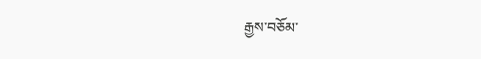རྒྱས་བཅོམ་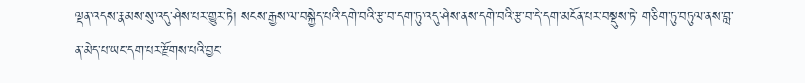ལྡན་འདས་རྣམས་སུ་འདུ་ཤེས་པར་གྱུར་ཏེ། སངས་རྒྱས་ལ་བསྐྱེད་པའི་དགེ་བའི་རྩ་བ་དག་ཏུ་འདུ་ཤེས་ནས་དགེ་བའི་རྩ་བ་དེ་དག་མངོན་པར་བསྡུས་ཏེ་ གཅིག་ཏུ་བཏུལ་ནས་བླ་ན་མེད་པ་ཡང་དག་པར་རྫོགས་པའི་བྱང་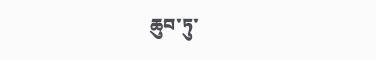ཆུབ་ཏུ་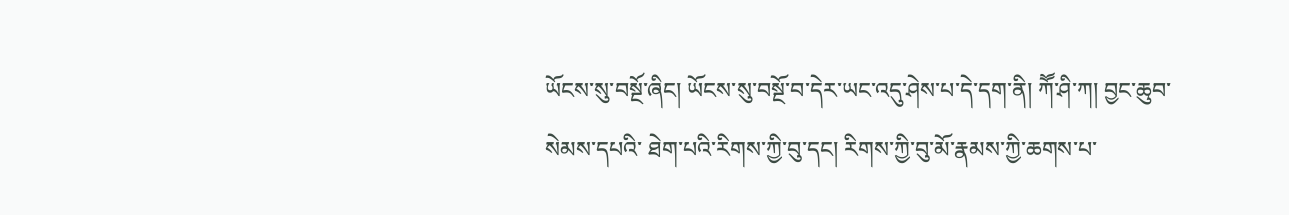ཡོངས་སུ་བསྔོ་ཞིང། ཡོངས་སུ་བསྔོ་བ་དེར་ཡང་འདུ་ཤེས་པ་དེ་དག་ནི། ཀཽ་ཤི་ཀ། བྱང་ཆུབ་སེམས་དཔའི་ ཐེག་པའི་རིགས་ཀྱི་བུ་དང། རིགས་ཀྱི་བུ་མོ་རྣམས་ཀྱི་ཆགས་པ་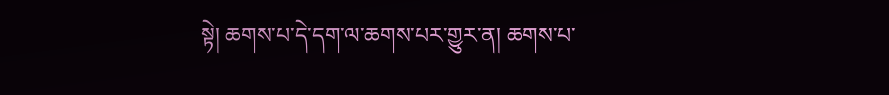སྟེ། ཆགས་པ་དེ་དག་ལ་ཆགས་པར་གྱུར་ན། ཆགས་པ་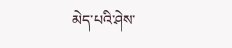མེད་པའི་ཤེས་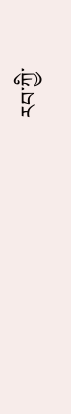རབ་ཀྱི་